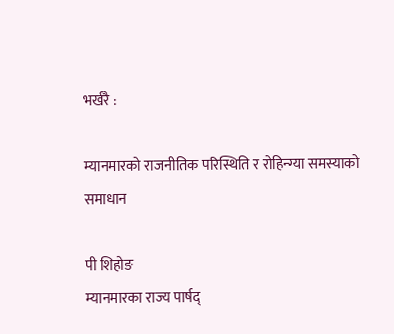भर्खरै :

म्यानमारको राजनीतिक परिस्थिति र रोहिन्ग्या समस्याको समाधान

पी शिहोङ
म्यानमारका राज्य पार्षद्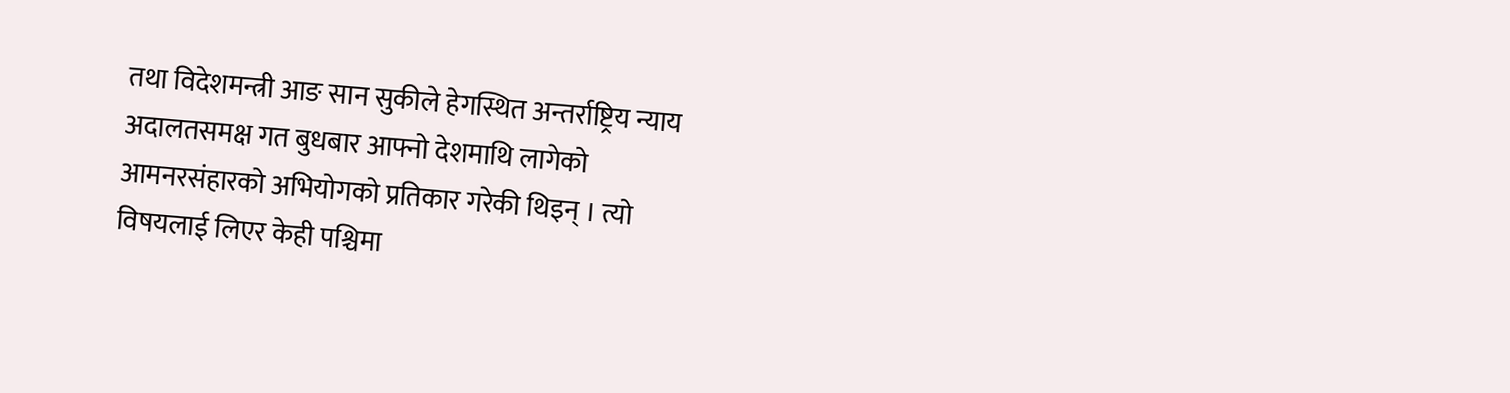तथा विदेशमन्त्री आङ सान सुकीले हेगस्थित अन्तर्राष्ट्रिय न्याय अदालतसमक्ष गत बुधबार आफ्नो देशमाथि लागेको आमनरसंहारको अभियोगको प्रतिकार गरेकी थिइन् । त्यो विषयलाई लिएर केही पश्चिमा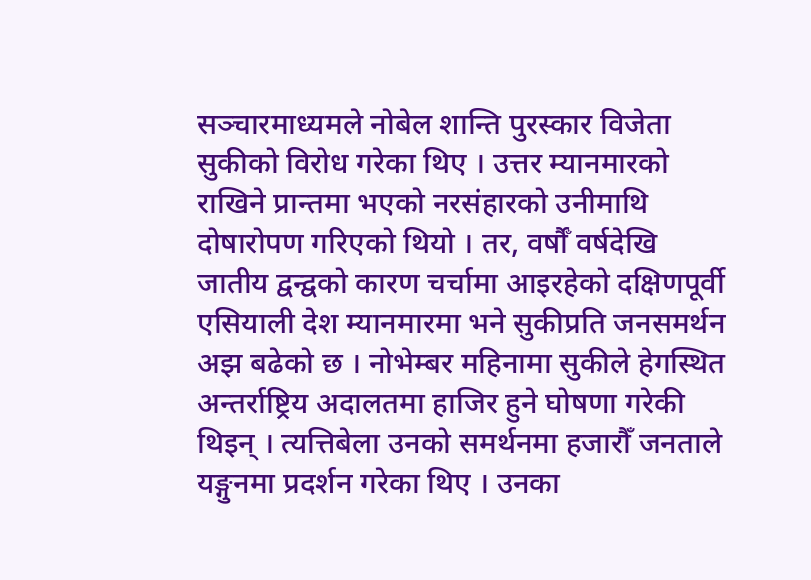सञ्चारमाध्यमले नोबेल शान्ति पुरस्कार विजेता सुकीको विरोध गरेका थिए । उत्तर म्यानमारको राखिने प्रान्तमा भएको नरसंहारको उनीमाथि दोषारोपण गरिएको थियो । तर, वर्षौँ वर्षदेखि जातीय द्वन्द्वको कारण चर्चामा आइरहेको दक्षिणपूर्वी एसियाली देश म्यानमारमा भने सुकीप्रति जनसमर्थन अझ बढेको छ । नोभेम्बर महिनामा सुकीले हेगस्थित अन्तर्राष्ट्रिय अदालतमा हाजिर हुने घोषणा गरेकी थिइन् । त्यत्तिबेला उनको समर्थनमा हजारौँ जनताले यङ्गुनमा प्रदर्शन गरेका थिए । उनका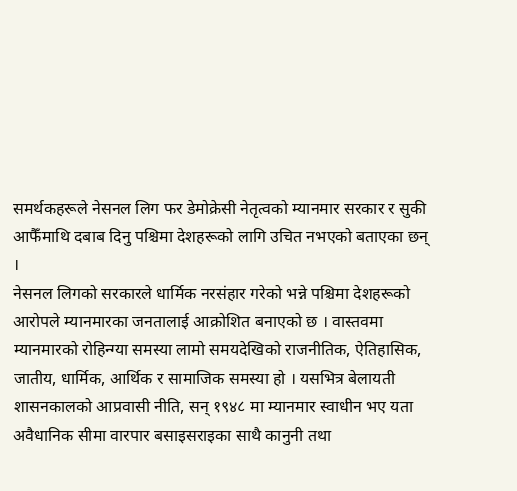समर्थकहरूले नेसनल लिग फर डेमोक्रेसी नेतृत्वको म्यानमार सरकार र सुकी आफैँमाथि दबाब दिनु पश्चिमा देशहरूको लागि उचित नभएको बताएका छन् ।
नेसनल लिगको सरकारले धार्मिक नरसंहार गरेको भन्ने पश्चिमा देशहरूको आरोपले म्यानमारका जनतालाई आक्रोशित बनाएको छ । वास्तवमा म्यानमारको रोहिन्ग्या समस्या लामो समयदेखिको राजनीतिक, ऐतिहासिक, जातीय, धार्मिक, आर्थिक र सामाजिक समस्या हो । यसभित्र बेलायती शासनकालको आप्रवासी नीति, सन् १९४८ मा म्यानमार स्वाधीन भए यता अवैधानिक सीमा वारपार बसाइसराइका साथै कानुनी तथा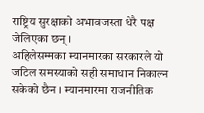राष्ट्रिय सुरक्षाको अभावजस्ता धेरै पक्ष जेलिएका छन् ।
अहिलेसम्मका म्यानमारका सरकारले यो जटिल समस्याको सही समाधान निकाल्न सकेको छैन । म्यानमारमा राजनीतिक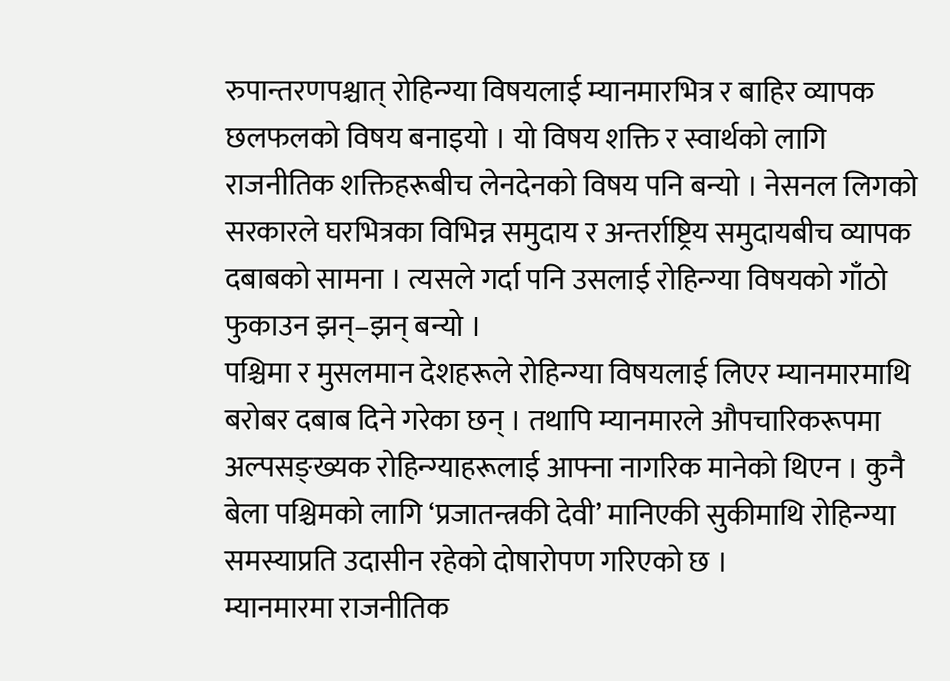रुपान्तरणपश्चात् रोहिन्ग्या विषयलाई म्यानमारभित्र र बाहिर व्यापक छलफलको विषय बनाइयो । यो विषय शक्ति र स्वार्थको लागि राजनीतिक शक्तिहरूबीच लेनदेनको विषय पनि बन्यो । नेसनल लिगको सरकारले घरभित्रका विभिन्न समुदाय र अन्तर्राष्ट्रिय समुदायबीच व्यापक दबाबको सामना । त्यसले गर्दा पनि उसलाई रोहिन्ग्या विषयको गाँठो फुकाउन झन्–झन् बन्यो ।
पश्चिमा र मुसलमान देशहरूले रोहिन्ग्या विषयलाई लिएर म्यानमारमाथि बरोबर दबाब दिने गरेका छन् । तथापि म्यानमारले औपचारिकरूपमा अल्पसङ्ख्यक रोहिन्ग्याहरूलाई आफ्ना नागरिक मानेको थिएन । कुनै बेला पश्चिमको लागि ‘प्रजातन्त्रकी देवी’ मानिएकी सुकीमाथि रोहिन्ग्या समस्याप्रति उदासीन रहेको दोषारोपण गरिएको छ ।
म्यानमारमा राजनीतिक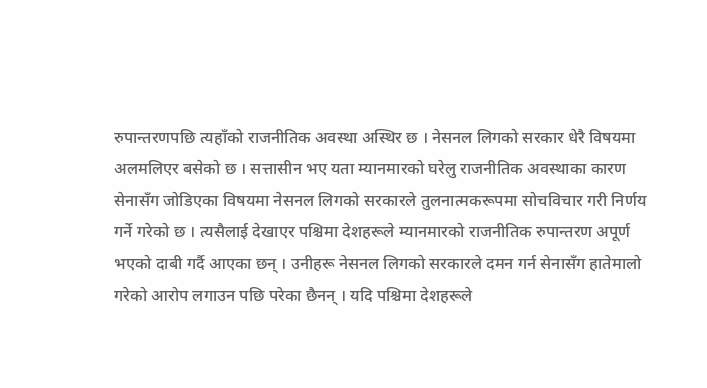रुपान्तरणपछि त्यहाँको राजनीतिक अवस्था अस्थिर छ । नेसनल लिगको सरकार धेरै विषयमा अलमलिएर बसेको छ । सत्तासीन भए यता म्यानमारको घरेलु राजनीतिक अवस्थाका कारण सेनासँग जोडिएका विषयमा नेसनल लिगको सरकारले तुलनात्मकरूपमा सोचविचार गरी निर्णय गर्ने गरेको छ । त्यसैलाई देखाएर पश्चिमा देशहरूले म्यानमारको राजनीतिक रुपान्तरण अपूर्ण भएको दाबी गर्दै आएका छन् । उनीहरू नेसनल लिगको सरकारले दमन गर्न सेनासँग हातेमालो गरेको आरोप लगाउन पछि परेका छैनन् । यदि पश्चिमा देशहरूले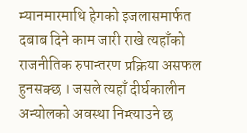म्यानमारमाथि हेगको इजलासमार्फत दबाब दिने काम जारी राखे त्यहाँको राजनीतिक रुपान्तरण प्रक्रिया असफल हुनसक्छ । जसले त्यहाँ दीर्घकालीन अन्योलको अवस्था निम्त्याउने छ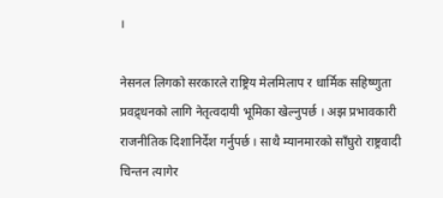।

नेसनल लिगको सरकारले राष्ट्रिय मेलमिलाप र धार्मिक सहिष्णुता प्रवद्र्धनको लागि नेतृत्वदायी भूमिका खेल्नुपर्छ । अझ प्रभावकारी राजनीतिक दिशानिर्देश गर्नुपर्छ । साथै म्यानमारको साँघुरो राष्ट्रवादी चिन्तन त्यागेर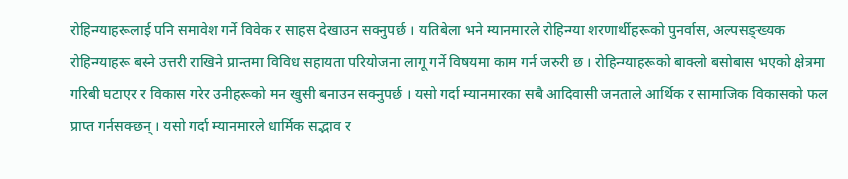रोहिन्ग्याहरूलाई पनि समावेश गर्ने विवेक र साहस देखाउन सक्नुपर्छ । यतिबेला भने म्यानमारले रोहिन्ग्या शरणार्थीहरूको पुनर्वास, अल्पसङ्ख्यक रोहिन्ग्याहरू बस्ने उत्तरी राखिने प्रान्तमा विविध सहायता परियोजना लागू गर्ने विषयमा काम गर्न जरुरी छ । रोहिन्ग्याहरूको बाक्लो बसोबास भएको क्षेत्रमा गरिबी घटाएर र विकास गरेर उनीहरूको मन खुसी बनाउन सक्नुपर्छ । यसो गर्दा म्यानमारका सबै आदिवासी जनताले आर्थिक र सामाजिक विकासको फल प्राप्त गर्नसक्छन् । यसो गर्दा म्यानमारले धार्मिक सद्भाव र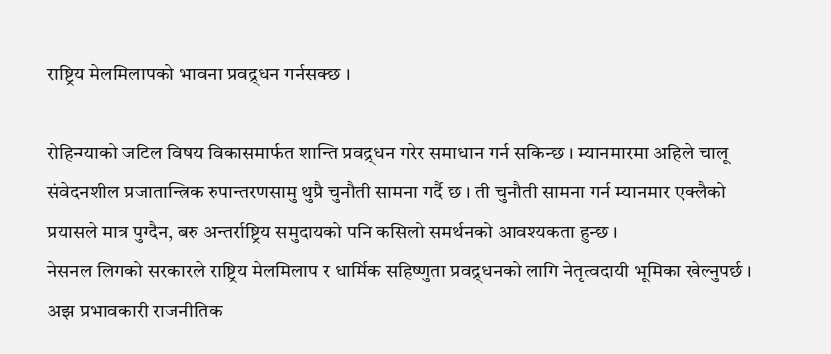राष्ट्रिय मेलमिलापको भावना प्रवद्र्धन गर्नसक्छ ।

रोहिन्ग्याको जटिल विषय विकासमार्फत शान्ति प्रवद्र्धन गरेर समाधान गर्न सकिन्छ । म्यानमारमा अहिले चालू संवेदनशील प्रजातान्त्रिक रुपान्तरणसामु थुप्रै चुनौती सामना गर्दै छ । ती चुनौती सामना गर्न म्यानमार एक्लैको प्रयासले मात्र पुग्दैन, बरु अन्तर्राष्ट्रिय समुदायको पनि कसिलो समर्थनको आवश्यकता हुन्छ ।
नेसनल लिगको सरकारले राष्ट्रिय मेलमिलाप र धार्मिक सहिष्णुता प्रवद्र्धनको लागि नेतृत्वदायी भूमिका खेल्नुपर्छ । अझ प्रभावकारी राजनीतिक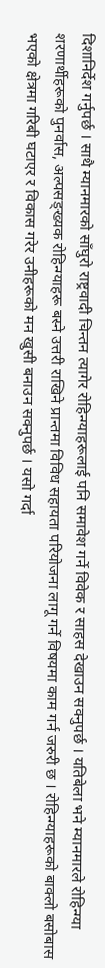दिशानिर्देश गर्नुपर्छ । साथै म्यानमारको साँघुरो राष्ट्रवादी चिन्तन त्यागेर रोहिन्ग्याहरूलाई पनि समावेश गर्ने विवेक र साहस देखाउन सक्नुपर्छ । यतिबेला भने म्यानमारले रोहिन्ग्या शरणार्थीहरूको पुनर्वास, अल्पसङ्ख्यक रोहिन्ग्याहरू बस्ने उत्तरी राखिने प्रान्तमा विविध सहायता परियोजना लागू गर्ने विषयमा काम गर्न जरुरी छ । रोहिन्ग्याहरूको बाक्लो बसोबास भएको क्षेत्रमा गरिबी घटाएर र विकास गरेर उनीहरूको मन खुसी बनाउन सक्नुपर्छ । यसो गर्दा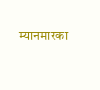म्यानमारका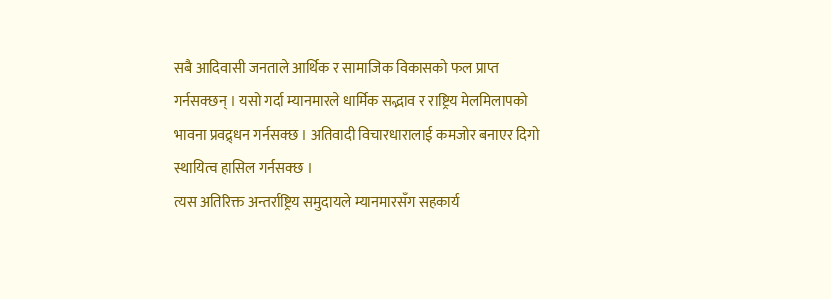सबै आदिवासी जनताले आर्थिक र सामाजिक विकासको फल प्राप्त गर्नसक्छन् । यसो गर्दा म्यानमारले धार्मिक सद्भाव र राष्ट्रिय मेलमिलापको भावना प्रवद्र्धन गर्नसक्छ । अतिवादी विचारधारालाई कमजोर बनाएर दिगो स्थायित्व हासिल गर्नसक्छ ।
त्यस अतिरिक्त अन्तर्राष्ट्रिय समुदायले म्यानमारसँग सहकार्य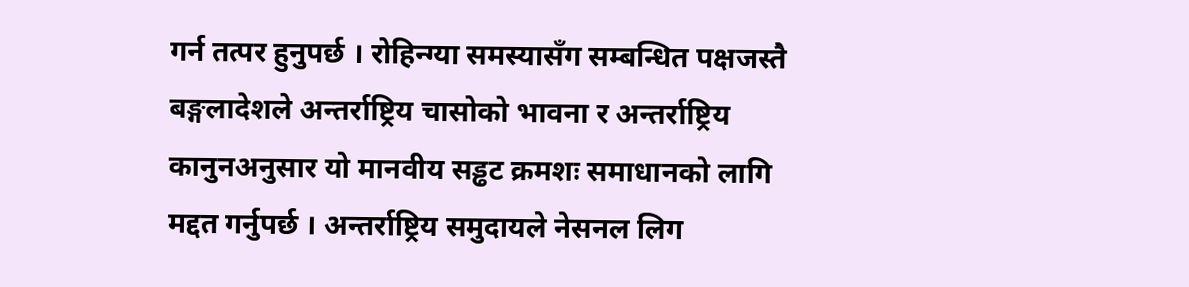गर्न तत्पर हुनुपर्छ । रोहिन्ग्या समस्यासँग सम्बन्धित पक्षजस्तै बङ्गलादेशले अन्तर्राष्ट्रिय चासोको भावना र अन्तर्राष्ट्रिय कानुनअनुसार यो मानवीय सड्ढट क्रमशः समाधानको लागि मद्दत गर्नुपर्छ । अन्तर्राष्ट्रिय समुदायले नेसनल लिग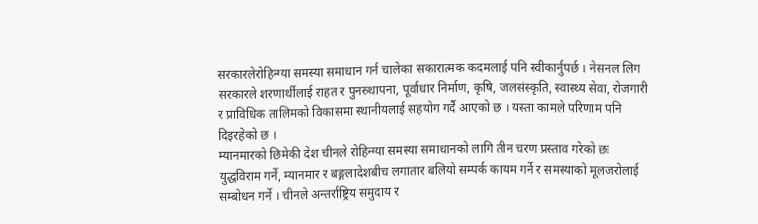सरकारलेरोहिन्ग्या समस्या समाधान गर्न चालेका सकारात्मक कदमलाई पनि स्वीकार्नुपर्छ । नेसनल लिग सरकारले शरणार्थीलाई राहत र पुनस्र्थापना, पूर्वाधार निर्माण, कृषि, जलसंस्कृति, स्वास्थ्य सेवा, रोजगारी र प्राविधिक तालिमको विकासमा स्थानीयलाई सहयोग गर्दै आएको छ । यस्ता कामले परिणाम पनि दिइरहेको छ ।
म्यानमारको छिमेकी देश चीनले रोहिन्ग्या समस्या समाधानको लागि तीन चरण प्रस्ताव गरेको छः युद्धविराम गर्ने, म्यानमार र बङ्गलादेशबीच लगातार बलियो सम्पर्क कायम गर्ने र समस्याको मूलजरोलाई सम्बोधन गर्ने । चीनले अन्तर्राष्ट्रिय समुदाय र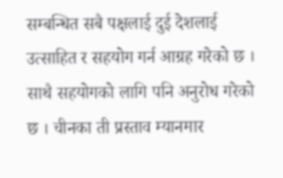सम्बन्धित सबै पक्षलाई दुई देशलाई उत्साहित र सहयोग गर्न आग्रह गरेको छ । साथै सहयोगको लागि पनि अनुरोध गरेको छ । चीनका ती प्रस्ताव म्यानमार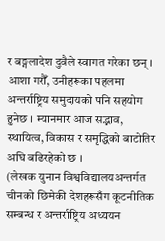र बङ्गलादेश दुवैले स्वागत गरेका छन् ।
आशा गरौँ, उनीहरूका पहलमा अन्तर्राष्ट्रिय समुदायको पनि सहयोग हुनेछ । म्यानमार आज सद्भाव, स्थायित्व, विकास र समृद्धिको बाटोतिर अघि बढिरहेको छ ।
(लेखक युनान विश्वविद्यालयअन्तर्गत चीनको छिमेकी देशहरूसँग कूटनीतिक सम्बन्ध र अन्तर्राष्ट्रिय अध्ययन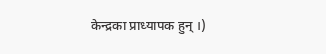केन्द्रका प्राध्यापक हुन् ।)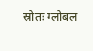स्रोतः ग्लोबल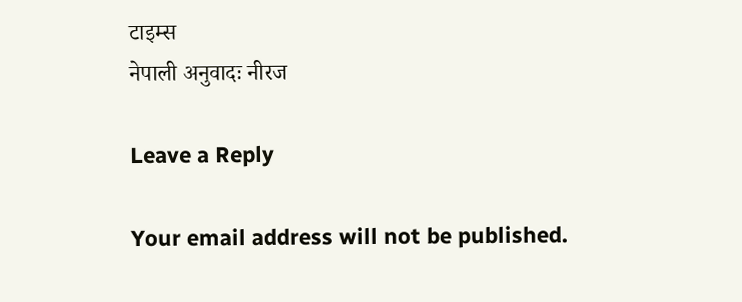टाइम्स
नेपाली अनुवादः नीरज

Leave a Reply

Your email address will not be published.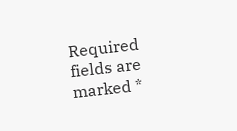Required fields are marked *